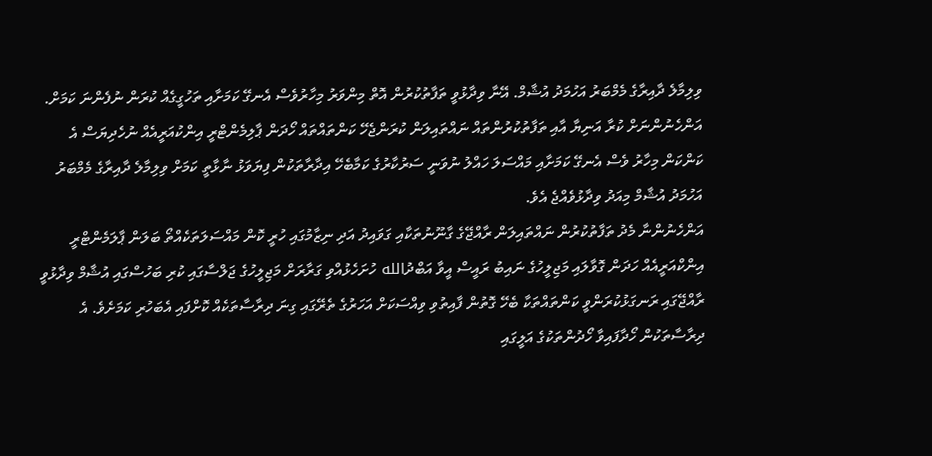ވިލިމާލެ ދާއިރާގެ މެމްބަރު އަހުމަދު އުޝާމް. އޭނާ ވިދާޅުވީ ތަފާތުކުރުން އޮތް މިންވަރު މިހާރުވެސް އެނގޭ ކަމަށާއި ތަހުގީގެއް ކުރަން ނުފެންނަ ކަމަށް.
އަންހެނުންނަށް ކުރާ އަނިޔާ އާއި ތަފާތުކުރުންތައް ނައްތައިލަން ކުރަންޖެހޭ ކަންތައްތައް ހޯދަން ޕާލިމެންޓްރީ އިންކުއަރީއެއް ނުހެދިޔަސް އެ ކަންކަން މިހާރު ވެސް އެނގޭ ކަމަށާއި މައްސަލަ ހައްލު ނުވަނީ ސަރުކާރުގެ ކަމާބެހޭ އިދާރާތަކުން ފިޔަވަޅު ނާޅާތީ ކަމަށް ވިލިމާލެ ދާއިރާގެ މެމްބަރު އަހުމަދު އުޝާމް މިއަދު ވިދާޅުވެއްޖެ އެވެ.
އަންހެނުންނާ މެދު ތަފާތުކުރުން ނައްތައިލަން ރާއްޖޭގެ ގާނޫނުތަކާއި ގަވައިދު އަދި ނިޒާމުގައި ހުރީ ކޮން މައްސަލަތަކެއްތޯ ބަލަން ޕާލަމެންޓްރީ އިންކްއަރީއެއް ހަދަން ގޮވާލައި މަޖިލީހުގެ ނައިބު ރައީސް އީވާ އަބްދުالله ހުށަހެޅުއްވި ގަރާރަށް މަޖިލީހުގެ ޖަލްސާގައި ކުރި ބަހުސްގައި އުޝާމް ވިދާޅުވީ ރާއްޖޭގައި ރަނގަޅުކުރަންވީ ކަންތައްތަކާ ބެހޭ ގޮތުން ފާއިތުވި ވިއްސަކަށް އަހަރުގެ ތެރޭގައި ގިނަ ދިރާސާތަކެއް ކޮށްފައި އެބަހުރި ކަމަށެވެ. އެ ދިރާސާތަކުން ހޯދާފައިވާ ހޯދުންތަކުގެ އަލީގައި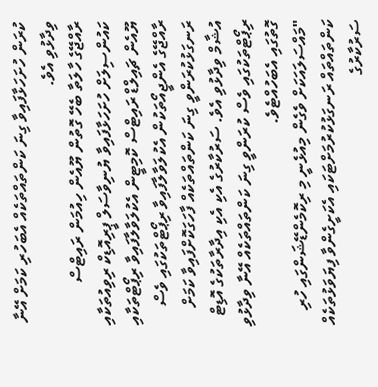ކުރަން ހުށަހަޅާފައިވާ ގިނަ ކަންތައްތަކެއް އެބަހުރި ކަމަށް އޭނާ ވިދާޅުވި އެވެ.
ރާއްޖޭގެ ހާލަތާ ބެހޭ ގޮތުން ޔޫއެން ހިއުމަން ރައިޓްސް ކައުންސިލަށް ހުށަހަޅާފައިވާ ޔުނިވާސަލް ޕީރިއޮޑިކް ރިވިއުތަކާއި ޔޫއެން ޗައިލްޑް ރައިޓްސް ކޮމިޓީން އެކުލަވާލާފައިވާ ރިޕޯޓްތަކާއި ރާއްޖޭގެ އެންޖީއޯތަކުން އެކުލަވާލާފައިވާ ރިޕޯޓްތަކުގައި ވެސް ރަނގަޅުކުރަންވީ ގިނަ ކަންތައްތަކެއް ފާހަގަކޮށްފައިވާ ކަމަށް އުޝާމް ވިދާޅުވި އެވެ. ސަރުކާރުގެ އެކި އެކި އިދާރާތަކުގެ އޮޑިޓް ރިޕޯޓްތަކުގައި ވެސް ކުރަންވީ ގިނަ ކަންތައްތަކެއް އޭނާ ވިދާޅުވި ގޮތުގައި އެބަހުއްޓެވެ.
"މައްސަލައަކަށް ވެގެން މިއުޅެނީ މި ރިކޮމެންޑޭޝަންގައި ހުރި ކަންތައްތައް ރަނގަޅުކުރުމަށްޓަކައި އެކަށީގެންވާ ފިޔަވަޅުތަކެއް ސަރުކާރުގެ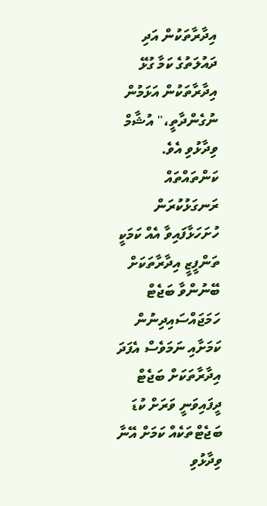އިދާރާތަކުން އަދި ދައުލަތުގެ ކަމާ ގުޅޭ އިދާރާތަކުން އަޅަމުން ނުގެންދާތީ،" އުޝާމް ވިދާޅުވި އެވެ.
ކަންތައްތައް ރަނގަޅުކުރަން ހުށަހަޅާފައިވާ އެއް ކަމަކީ ތަންފީޒީ އިދާރާތަކަށް ބޭނުންވާ ބަޖެޓް ހަމަޖައްސައިދިނުން ކަމަށާއި ނަމަވެސް އެފަދަ އިދާރާތަކަށް ބަޖެޓް ދީފައިވަނީ ވަރަށް ކުޑަ ބަޖެޓްތަކެއް ކަމަށް އޭނާ ވިދާޅުވި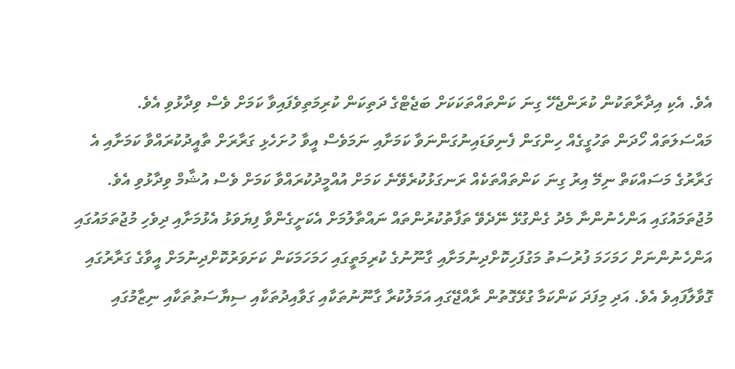އެވެ. އެކި އިދާރާތަކުން ކުރަންޖެހޭ ގިނަ ކަންތައްތަކަކަށް ބަޖެޓްގެ ދަތިކަން ކުރިމަތިވެފައިވާ ކަމަށް ވެސް ވިދާޅުވި އެވެ.
މައްސަލަތައް ހޯދަން ތަހުގީގެއް ހިންގަން ފެނިވަޑައިނުގަންނަވާ ކަމަށާއި ނަމަވެސް އީވާ ހުށަހެޅި ގަރާރަށް ތާއީދުކުރައްވާ ކަމަށާއި އެ ގަރާރުގެ މަސައްކަތް ނިމޭ އިރު ގިނަ ކަންތައްތަކެއް ރަނގަޅުކުރެވޭނެ ކަމަށް އުއްމީދުކުރައްވާ ކަމަށް ވެސް އުޝާމް ވިދާޅުވި އެވެ.
މުޖުތަމައުގައި އަންހެނުންނާ މެދު ގެންގުޅޭ ނޭދެވޭ ތަފާތުކުރުންތައް ނައްތާލުމަށް އެކަށީގެންވާ ފިޔަވަޅު އެޅުމަށާއި ދިވެހި މުޖުތަމައުގައި އަންހެނުންނަށް ހަމަހަމަ ފުރުސަތު މަގުފަހިކޮށްދިނުމަށާއި ގާނޫނުގެ ކުރިމަތީގައި ހަމަހަމަކަން ކަށަވަރުކޮށްދިނުމަށް އީވާގެ ގަރާރުގައި ގޮވާލާފައިވެ އެވެ. އަދި މިފަދަ ކަންކަމާ ގުޅޭގޮތުން ރާއްޖޭގައި އަމަލުކުރާ ގާނޫނުތަކާއި ގަވާއިދުތަކާއި ސިޔާސަތުތަކާއި ނިޒާމުގައި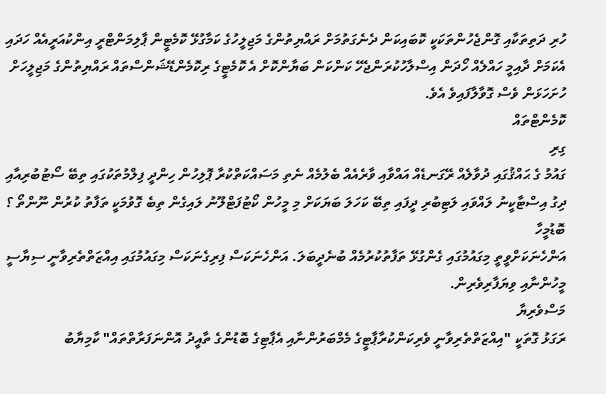ހުރި ދަތިތަކާއި ގޮންޖެހުންތަކަކީ ކޮބައިކަން ދެނެގަތުމަށް ރައްޔިތުންގެ މަޖިލީހުގެ ކަމާގުޅޭ ކޮމެޓީން ޕާލިމަންޓްރީ އިންކުއަރީއެއް ހަދައި އެކަމަށް ދާއިމީ ހައްލެއް ހޯދަން އިސްލާހުކުރަންޖެހޭ ކަންކަން ބަޔާންކޮށް އެ ކޮމެޓީގެ ރިކޮމެންޑޭޝަންސްތައް ރައްޔިތުންގެ މަޖިލީހަށް ހުށަހަޅަން ވެސް ގޮވާލާފައިވެ އެވެ.
ކޮމެންޓްތައް
ގިރި
ގައުމު ގެ ޙައްޤުގައި ދުވާލެއް ރޭގަނޑެއް އައްވާއި ވާރެއެއް ބެލުމެއް ނެތި މަސައްކަތްކުރާ ޕޮލިހުން ހިންދީ ފިލްމުތަކުގައި ތިބޭ ސޯޓުބުރިއާއި ދިގު އިސްޓާކީނު ލައްވައި ލަޓިބުރި ދީފައި ތިބޭ ކަހަލަ ބަޔަކަށް މި މީހުން ކޯޓުފަޓްލޫނު ލައިގެން ތިބެ ގޮވުމަކީ ތަފާތު ކުރުން ނޫންތޯ ؟
ބޮޑުމީހާ
އަންހެނަކަށްވީތީ މިގައުމުގައި ގެންގުޅޭ ތަފާތުކުރުމެއް ބުނެދީބަލަ. އަންހެނަކަސް ފިރިގެނަކަސް މިގައުމުގައި އިއްޒަތްތެރިވާނީ ސިޔާސީ މީހުންނާއި ވިޔަފާރިވެރިން.
މަސްވެރިޔާ
ރަގަޅު ގޮތަކީ "އިއްޒަތްތެރިވާނީ ވެރިކަންކުރާޕާޓީގެ މެމްބަރުންނާއި އެޕާޓިގެ ބޮޑުންގެ ތާއީދު އޮންނަފަރާތްތައް" ކާމިޔާބު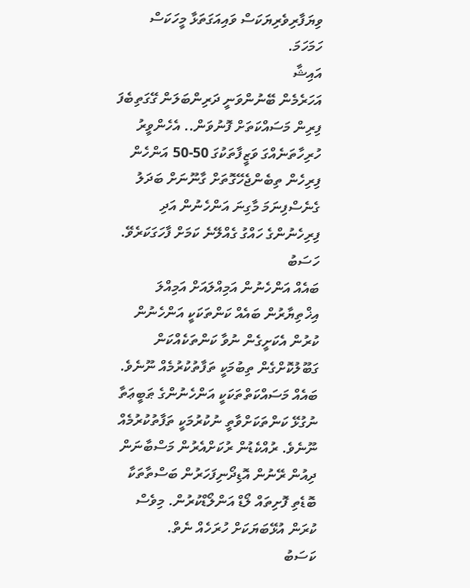ވިޔަފާރިވެރިޔަކަސް ވައިއަގަތަޅާ މީހަކަސް ހަމަހަމަ.
އައިޝާ
އަހަރެމެން ބޭނުންވަނީ ދަރިންބަލަން ގޭގަތިބެފަ ފިރިން މަސައްކަތަށް ފޮނުވަން.. އެހެންވީރު ހުރިހާތަނެއްގަ ވަޒީފާތަކުގަ 50-50 އަންހެން ފިރިހެން ތިބެންޖެހޭގޮތަށް ގާނޫނަށް ބަދަލު ގެނެސްފިނަމަ މާގިނަ އަންހެނުން އަދި ފިރިހެނުންގެ ހައްގު ގެއްލޭނެ ކަމަށް ފާހަގަކަރެވޭ.
ހަސަބު
ބައެއް އަންހެނުން އަމިއްލައަށް އަމިއްލަ އިޚްތިޔާރުން ބައެއް ކަންތަކަކީ އަންހެނުން ކުރުން އެކަށީގެން ނުވާ ކަންތަކެއްކަން ގަބޫލުކޮށްގެން ތިބުމަކީ ތަފާތުކުރުމެއް ނޫނެވެ. ބައެއް މަސައްކަތްތަކަކީ އަންހެނުންގެ ޠަބީޢަތާ ނުގުޅޭ ކަންތަކަށްވާތީ ނުކުރުމަކީ ތަފާތުކުރުމެއް ނޫނެވެ. ރުއްކެޑުން ރުކަށްއެރުން މަސްބާނަން ދިއުން ރޭނުން އޮޑިދޯނިފަހަރުން ބަސްތާތަކާ ބޮޑެތި ފޮށިތައް ލޯޑް އަންލޯޑްކުރުން. މިވެސް ކުރަން އުޅޭބަޔަކަށް ހުރަހެއް ނެތް.
ކަސަބު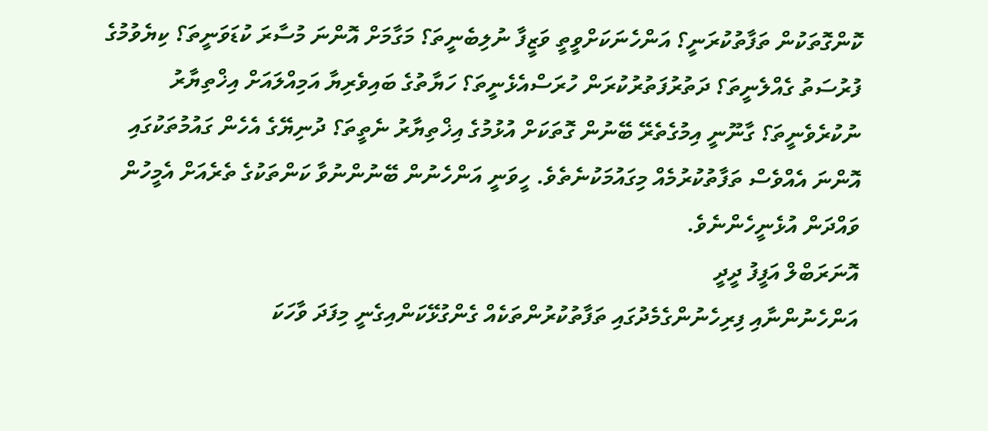ކޮންގޮތަކުން ތަފާތުކުރަނީ؟ އަންހެނަކަށްވީތީ ވަޒީފާ ނުލިބެނީތަ؟ މަގާމަށް އޮންނަ މުސާރަ ކުޑަވަނީތަ؟ ކިޔެވުމުގެ ފުރުސަތު ގެއްލެނީތަ؟ ދަތުރުފަތުރުކުރަން ހުރަސްއެޅެނީތަ؟ ހަޔާތުގެ ބައިވެރިޔާ އަމިއްލައަށް އިޚްތިޔާރު ނުކުރެވެނީތަ؟ ގާނޫނީ އިމުގެތެރޭ ބޭނުން ގޮތަކަށް އުޅުމުގެ އިޚްތިޔާރު ނެތީތަ؟ ދުނިޔޭގެ އެހެން ގައުމުތަކުގައި އޮންނަ އެއްވެސް ތަފާތުކުރުމެއް މިގައުމަކުނެތެވެ. ހީވަނީ އަންހެނުން ބޭނުންނުވާ ކަންތަކުގެ ތެރެއަށް އެމީހުން ވައްދަން އުޅެނީހެންނެވެ.
އޮނަރަބްލް އަފީފު ދީދީ
އަންހެނުންނާއި ފިރިހެނުންގެމެދުގައި ތަފާތުކުރުންތަކެއް ގެންގުޅޭކަންއިގެނީ މިފަދަ ވާހަކަ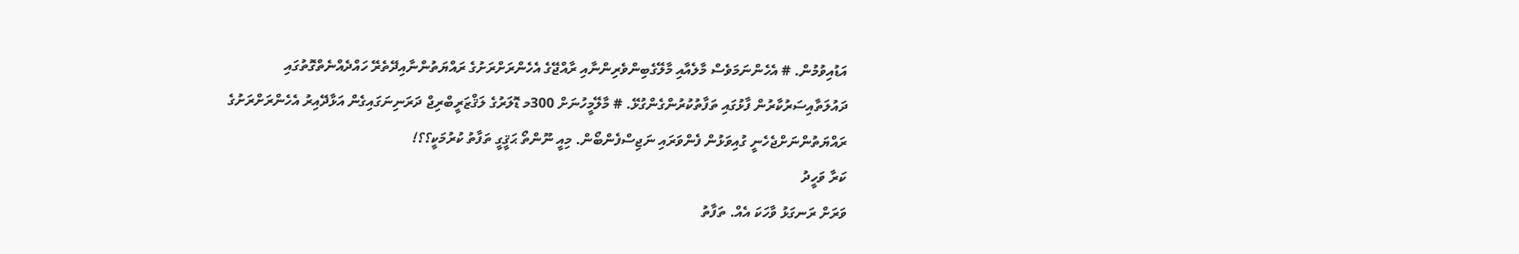އަޑުއިވުމުން. # އެހެންނަމަވެސް މާލެއާއި މާލޭގެބިންވެރިންނާއި ރާއްޖޭގެ އެހެންރަށްރަށުގެ ރައްޔަތުންނާއިދޭތެރޭ ހައްދެއްނެތްގޮތުގައި ދައުލަތާއިސަރުކާރުން ފާޅުގައި ތަފާތުކުރުންގެންގުޅޭ. # މާލޭމީހުނަށް 300މ ޑޮލަރުގެ ލަޤްޒަރީބްރިޖް ދަރަނިނަގައިގެން އަޅާދޭއިރު އެހެންރަށްރަށުގެ ރައްޔަތުންނަށްޖެހެނީ ގުއިވަޅުން ފެންވަރައި ނަޖިސްފެންބޯން. މިއީ ނޫންތޯ ޙަޤީގީ ތަފާތު ކުރުމަކީ؟؟!
ކަރާ ވަހީދު
ވަރަށް ރަނގަޅު ވާހަކަ އެއް. ތަފާތު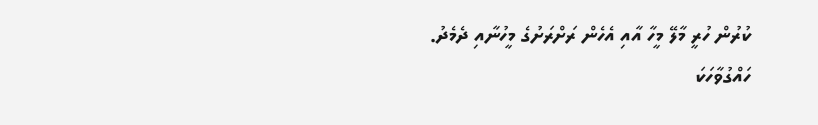ކުރުން ހުރީ މާލޭ މީހާ އާއި އެހެން ރަށްރަށުގެ މީހުނާއި ދެމެދު.
ހައްގުވާހަކަ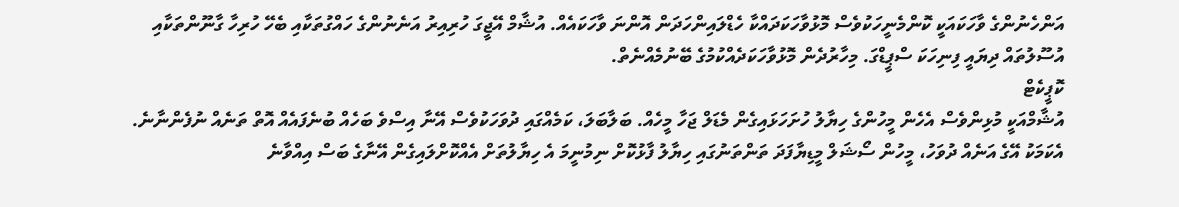އަންހެނުންގެ ވާހަކައަކީ ކޮންމެނީހަކުވެސް މޮޅުވާހަކަދައްކާ ހެޑްލައިންހަދަން އޮންނަ ވާހަކައެއް. އުޝާމް އޭޖީގަ ހުރިއިރު އަނެނުންގެ ހައްގުތަކާއި ބެހޭ ހުރިހާ ގާނޫންތަކާއި އުސޫލުތައް ދިޔައީ ފިނިހަކަ ސްޕީޑްގަ. މިހާރުދެން މޮޅުވާހަކަދެއްކުމުގެ ބޭނުމެއްނެތް.
ކޮޕީކެޓް
އުޝާމްއަކީ މުޅިންވެސް އެހެން މީހުންގެ ހިޔާލު ހުށަހަޅައިގެން މެޑަލް ޖަހާ މީހެއް. ބަލާބަލަ، ކަމެއްގައި ދުވަހަކުވެސް އޭނާ އިސްވެ ބަހެއް ބުނެފައެއް އޮތް ތަނެއް ނުފެންނާނެ. އެކަމަކު އޭގެ އަނެއް ދުވަހު، މީހުން ސޯޝަލް މީޑިޔާފަދަ ތަންތަނުގައި ހިޔާލު ފާޅުކޮށް ނިމުނީމަ އެ ހިޔާލުތަށް އެއްކޮށްލައިގެން އޭނާގެ ބަސް އިއްވާނެ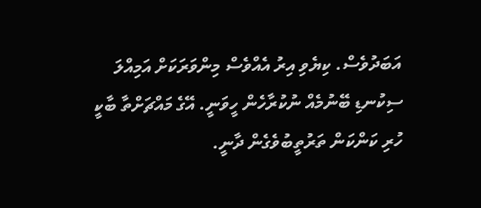އަބަދުވެސް. ކިޔެވި އިރު އެއްވެސް މިންވަރަކަށް އަމިއްލަ ސިކުނޑި ބޭނުމެއް ނުކުރާހެން ހީވަނީ. އޭގެ މައްޗަށްތާ ބާކީ ހުރި ކަންކަން ތަރުތީބުވެގެން ދާނީ.